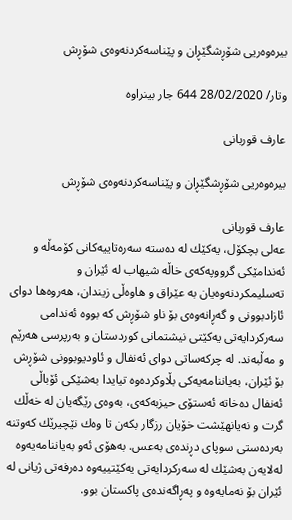بیره‌وه‌ریی شۆڕشگێڕان و پێناسه‌كردنه‌وه‌ى شۆڕش

وتار/ 28/02/2020 644 جار بینراوە

عارف قوربانى

بیره‌وه‌ریی شۆڕشگێڕان و پێناسه‌كردنه‌وه‌ى شۆڕش

عارف قوربانی
عه‌لى بچكۆل، یه‌كێك له‌ ده‌سته‌ سه‌ره‌تاییه‌كانى كۆمه‌ڵه‌ و ئه‌ندامێكى گرووپه‌كه‌ى خاڵه‌ شیهاب له‌ ئێران و ته‌سلیمكردنه‌وه‌یان به‌ عێراق و هاوه‌ڵى زیندان، هه‌روه‌ها دواى ئازادبوونى و گه‌ڕانه‌وه‌ى بۆ ناو شۆڕش كه‌ بووه‌ ئه‌ندامى سه‌ركردایه‌تى یه‌كێتی نیشتمانى كوردستان و به‌رپرسى هه‌رێم و مه‌ڵبه‌ند. له‌ چركه‌ساتى دواى ئه‌نفال و ئاودیوبوونى شۆڕش بۆ ئێران، به‌یاننامه‌یه‌كى بڵاوكرده‌وه‌ تیایدا به‌شێكى ئۆباڵى ئه‌نفال ده‌خاته‌ ئه‌ستۆى حیزبه‌كه‌ى، به‌وه‌ى رێگه‌یان له‌ خه‌ڵك گرت و نه‌یانهێشت خۆیان رزگار بكه‌ن تا وه‌ك نێچیرێك كه‌وتنه‌ به‌رده‌ستى سوپاى دڕنده‌ى به‌عس. به‌هۆى ئه‌و به‌یاننامه‌یه‌وه‌ له‌لایه‌ن به‌شێك له‌ سه‌ركردایه‌تى یه‌كێتییه‌وه‌ ده‌رفه‌تى ژیانى له‌ ئێران بۆ نه‌مایه‌وه‌ و په‌ڕاگه‌نده‌ى پاكستان بوو.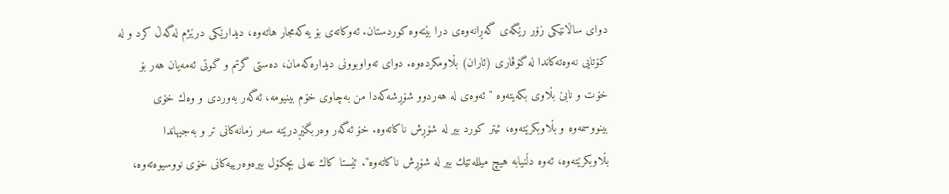دواى ساڵانێكى زۆر رێگه‌ى گه‌ڕانه‌وه‌ى درا بێته‌وه‌ كوردستان. ئه‌وكاته‌ى بۆ یه‌كه‌مجار هاته‌وه‌، دیدارێكى درێژم له‌گه‌ڵ كرد و له‌ كۆتایى نه‌وه‌ته‌كاندا له‌ گۆڤارى (ئاران) بڵاومكرده‌وه‌. دواى ته‌واوبوونى دیداره‌كه‌مان، ده‌ستى گرتم و گوتى ئه‌مه‌یان هه‌ر بۆ خۆت و نابێ بڵاوى بكه‌یته‌وه‌ "ئه‌وه‌ى له‌ هه‌ردوو شۆڕشه‌كه‌دا من به‌چاوى خۆم بینیومه‌، ئه‌گه‌ر به‌وردى و وه‌ك خۆى بینووسمه‌وه‌ و بڵاوبكرێته‌وه‌، ئیتر كورد بیر له‌ شۆڕش ناكاته‌وه‌. خۆ ئه‌گه‌ر وه‌ربگێڕدرێته‌ سه‌ر زمانه‌كانى تر و به‌جیهاندا بڵاوبكرێته‌وه‌، ئه‌وه‌ دڵنیابه‌ هیچ میلله‌تێك بیر له‌ شۆڕش ناكاته‌وه‌". ئێستا كاك عه‌لى بچكۆل بیره‌وه‌رییه‌كانى خۆى نووسیوه‌ته‌وه‌،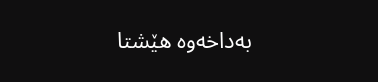به‌داخه‌وه‌ هێشتا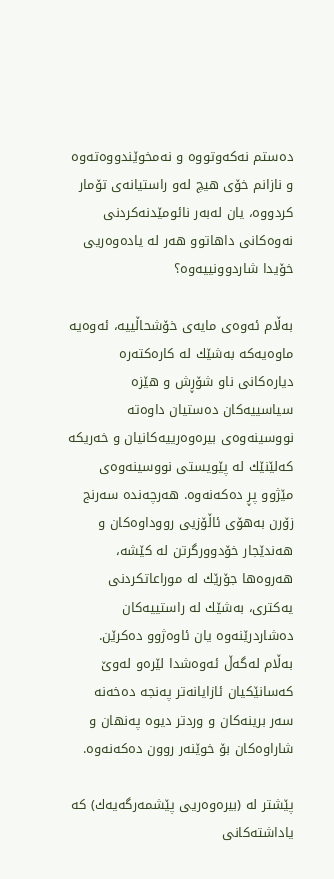ده‌ستم نه‌كه‌وتووه‌ و نه‌مخوێندووه‌ته‌وه‌ و نازانم خۆى هیچ له‌و راستیانه‌ى تۆمار كردووه‌، یان له‌به‌ر نائومێدنه‌كردنى نه‌وه‌كانى داهاتوو هه‌ر له‌ یاده‌وه‌ریى خۆیدا شاردوونییه‌وه‌؟

به‌ڵام ئه‌وه‌ى مایه‌ى خۆشحاڵییه‌، ئه‌وه‌یه‌ ماوه‌یه‌كه‌ به‌شێك له‌ كاره‌كته‌ره‌ دیاره‌كانى ناو شۆڕش و هێزه‌ سیاسییه‌كان ده‌ستیان داوه‌ته‌ نووسینه‌وه‌ى بیره‌وه‌رییه‌كانیان و خه‌ریكه‌ كه‌لێنێك له‌ پێویستى نووسینه‌وه‌ى مێژوو پڕ ده‌كه‌نه‌وه‌. هه‌رچه‌نده‌ سه‌رنج زۆرن به‌هۆى ئاڵۆزیى رووداوه‌كان و هه‌ندێجار خۆدوورگرتن له‌ كێشه‌، هه‌روه‌ها جۆرێك له‌ موراعاتكردنى یه‌كترى، به‌شێك له‌ راستییه‌كان ده‌شاردرێنه‌وه‌ یان ئاوه‌ژوو ده‌كرێن. به‌ڵام له‌گه‌ڵ ئه‌وه‌شدا لێره‌و له‌وێ كه‌سانێكیان ئازایانه‌تر په‌نجه‌ ده‌خه‌نه‌ سه‌ر برینه‌كان و وردتر دیوه‌ په‌نهان و شاراوه‌كان بۆ خوێنه‌ر روون ده‌كه‌نه‌وه‌.

پێشتر له‌ (بیره‌وه‌ریى پێشمه‌رگه‌یه‌ك) كه‌ یاداشته‌كانى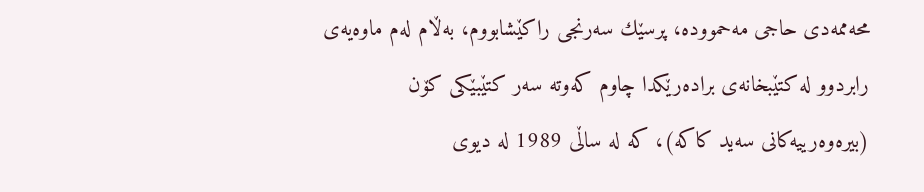محه‌ممه‌دى حاجى مه‌حمووده‌، پرسێك سه‌رنجى راكێشابووم، به‌ڵام له‌م ماوه‌یه‌ى رابردوو له‌ كتێبخانه‌ى براده‌رێكدا چاوم كه‌وته‌ سه‌ر كتێبێكى كۆن (بیره‌وه‌رییه‌كانى سه‌ید كاكه‌)، كه‌ له‌ ساڵى 1989 له‌ دیوى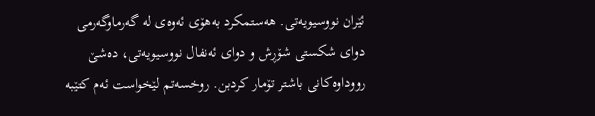ئێران نووسیویه‌تی. هه‌ستمكرد به‌هۆى ئه‌وه‌ى له‌ گه‌رماوگه‌رمى دواى شكستى شۆڕش و دوای ئه‌نفال نووسیویه‌تى، ده‌شێ رووداوه‌كانى باشتر تۆمار كردبن. روخسه‌تم لێخواست ئه‌م كتێبه‌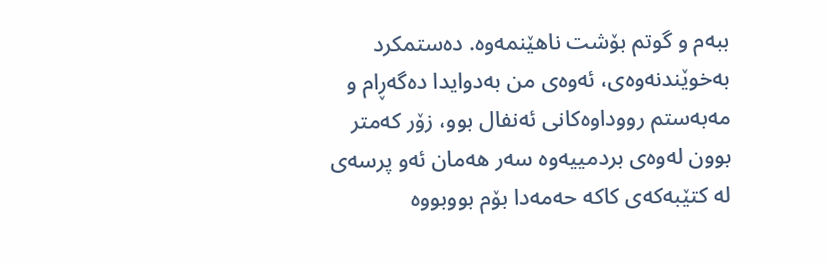ببه‌م و گوتم بۆشت ناهێنمه‌وه‌. ده‌ستمكرد به‌خوێندنه‌وه‌ى، ئه‌وه‌ى من به‌دوایدا ده‌گه‌ڕام و مه‌به‌ستم رووداوه‌كانى ئه‌نفال بوو، زۆر كه‌متر بوون له‌وه‌ى بردمییه‌وه‌ سه‌ر هه‌مان ئه‌و پرسه‌ى له‌ كتێبه‌كه‌ى كاكه‌ حه‌مه‌دا بۆم بووبووه‌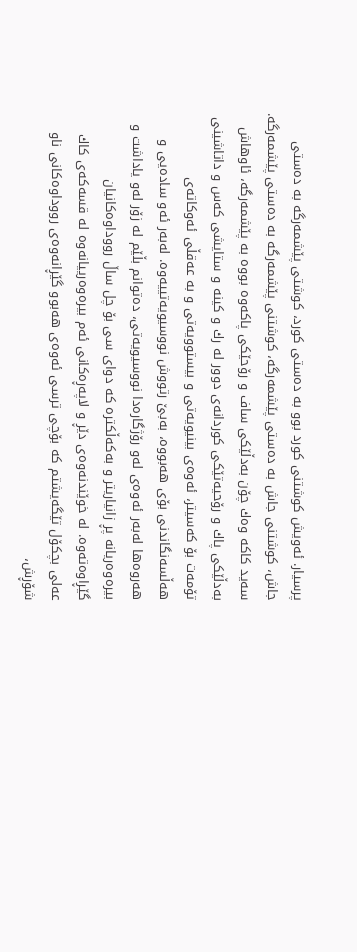پرسیار. ئه‌ویش كوشتنى كورد بوو به‌ ده‌ستى كورد، كوشتى پێشمه‌رگه‌ به‌ ده‌ستى جاش، كوشتنى جاش به‌ ده‌ستى پێشمه‌رگه‌، كوشتنى پێشمه‌رگه‌ به‌ ده‌ستى پێشمه‌رگه‌. سه‌ید كاكه‌ وه‌ك چۆن به‌دڵێكى ساف و رۆحێكى پاكه‌وه‌ بووه‌ به‌ پێشمه‌رگه‌، ئاوهاش به‌دڵێكى پاك و رۆحیه‌تێكى كوردانه‌ى دوور له‌ رك و كینه‌ و ستایشى كه‌س و داتاشینى تۆمه‌ت بۆ كه‌سیتر، ئه‌وه‌ى بینیویه‌تى و بیستوویه‌تى و به‌ عه‌قڵى ئه‌وكاته‌ى هه‌ڵسه‌نگاندنى بۆى هه‌بووه‌، به‌بێ رتووش نووسیویه‌تییه‌وه‌. له‌به‌ر ئه‌و ساده‌یى و هه‌روه‌ها له‌به‌ر ئه‌وه‌ى له‌و رۆژگاره‌دا نووسیویه‌تی، ده‌توانم بڵێم له‌ زۆر له‌و یاداشت و بیره‌وه‌ریانه‌ پڕ زانیاریتر و به‌كه‌ڵكتره‌ كه‌ دواى سى بۆ چل ساڵ رووداوه‌كانیان گێڕاوه‌ته‌وه‌. له‌ خوێندنه‌وه‌ى دێڕ و لاپه‌ڕه‌كانى ئه‌م بیره‌وه‌رییانه‌وه‌ له‌ قسه‌كه‌ى كاك عه‌لى بچكۆل تێگه‌یشتم كه‌ بۆچى ترسى ئه‌وه‌ى هه‌بوو گێڕانه‌وه‌ى رووداوه‌كانى ناو شۆڕش،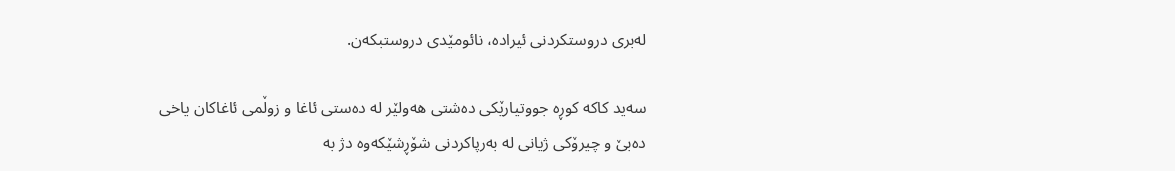له‌برى دروستكردنى ئیراده‌، نائومێدى دروستبكه‌ن.

سه‌ید كاكه‌ كوڕه‌ جووتیارێكى ده‌شتى هه‌ولێر له‌ ده‌ستى ئاغا و زوڵمى ئاغاكان یاخى ده‌بێ و چیرۆكى ژیانى له‌ به‌رپاكردنى شۆڕشێكه‌وه‌ دژ به‌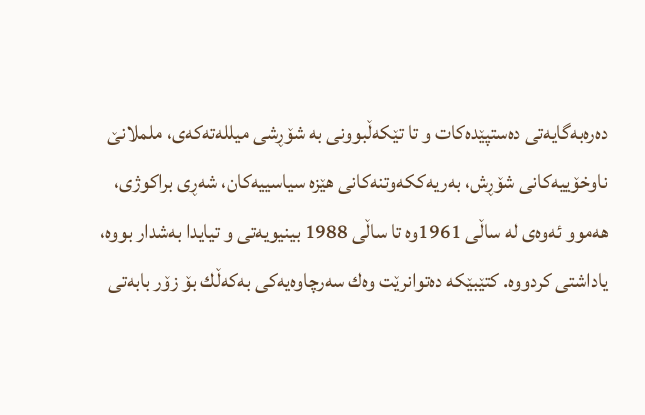ده‌ره‌به‌گایه‌تى ده‌ستپێده‌كات و تا تێكه‌ڵبوونى به‌ شۆڕشى میلله‌ته‌كه‌ى، ململانێ ناوخۆییه‌كانى شۆڕش، به‌ریه‌ككه‌وتنه‌كانى هێزه‌ سیاسییه‌كان، شه‌ڕى براكوژى، هه‌موو ئه‌وه‌ى له‌ ساڵى 1961وه‌ تا ساڵى 1988 بینیویه‌تى و تیایدا به‌شدار بووه‌، یاداشتی كردووه‌. كتێبێكه‌ ده‌توانرێت وه‌ك سه‌رچاوه‌یه‌كى به‌كه‌ڵك بۆ زۆر بابه‌تى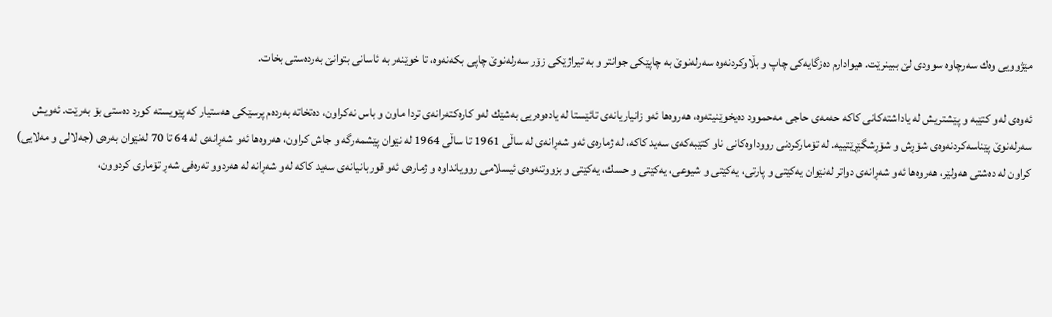مێژوویى وه‌ك سه‌رچاوه‌ سوودى لێ ببینرێت. هیوادارم ده‌زگایه‌كى چاپ و بڵاوكردنه‌وه‌ سه‌رله‌نوێ به‌ چاپێكى جوانتر و به‌ تیراژێكى زۆر سه‌رله‌نوێ چاپى بكه‌نه‌وه‌، تا خوێنه‌ر به‌ ئاسانى بتوانێ به‌رده‌ستی بخات.

ئه‌وه‌ى له‌و كتێبه‌ و پێشتریش له‌ یاداشته‌كانى كاكه‌ حه‌مه‌ى حاجى مه‌حموود ده‌یخوێنیته‌وه‌، هه‌روه‌ها ئه‌و زانیاریانه‌ى تائێستا له‌ یاده‌وه‌ریى به‌شێك له‌و كاره‌كته‌رانه‌ى تردا ماون و باس نه‌كراون، ده‌تخاته‌ به‌رده‌م پرسێكى هه‌ستیار كه‌ پێویسته‌ كورد ده‌ستى بۆ به‌رێت. ئه‌ویش سه‌رله‌نوێ پێناسه‌كردنه‌وه‌ى شۆڕش و شۆڕشگێڕێتییه‌. له‌ تۆماركردنى رووداوه‌كانى ناو كتێبه‌كه‌ى سه‌ید كاكه‌، له‌ ژماره‌ى ئه‌و شه‌ڕانه‌ى له‌ ساڵى 1961 تا ساڵى 1964 له‌ نێوان پێشمه‌رگه‌ و جاش كراون، هه‌روه‌ها ئه‌و شه‌ڕانه‌ى له‌ 64 تا 70 له‌نێوان به‌ره‌ى (جه‌لالی و مه‌لایى) كراون له‌ ده‌شتى هه‌ولێر، هه‌روه‌ها ئه‌و شه‌ڕانه‌ى دواتر له‌نێوان یه‌كێتی و پارتى، یه‌كێتی و شیوعى، یه‌كێتی و حسك، یه‌كێتی و بزووتنه‌وه‌ی ئیسلامى روویانداوه‌ و ژماره‌ى ئه‌و قوربانیانه‌ى سه‌ید كاكه‌ له‌و شه‌ڕانه‌ له‌ هه‌ردوو ته‌ره‌فى شه‌ڕ تۆماری كردوون،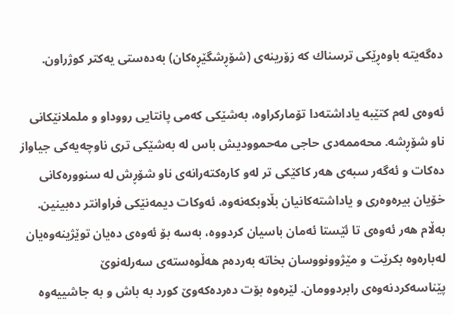ده‌گه‌یته‌ باوه‌ڕێكى ترسناك كه‌ زۆرینه‌ى (شۆڕشگێڕه‌كان) به‌ده‌ستى یه‌كتر كوژراون.

ئه‌وه‌ى له‌م كتێبه‌ یاداشته‌دا تۆماركراوه‌، به‌شێكى كه‌مى پانتایى رووداو و ململانێكانى ناو شۆڕشه‌. محه‌ممه‌دى حاجى مه‌حموودیش باس له‌ به‌شێكى ترى ناوچه‌یه‌كى جیاواز ده‌كات و ئه‌گه‌ر سبه‌ى هه‌ر كاكێكى تر له‌و كاره‌كته‌رانه‌ى ناو شۆڕش له‌ سنووره‌كانى خۆیان بیره‌وه‌ری و یاداشته‌كانیان بڵاوبكه‌نه‌وه‌، ئه‌وكات دیمه‌نێكى فراوانتر ده‌بینین. به‌ڵام هه‌ر ئه‌وه‌ى تا ئێستا ئه‌مان باسیان كردووه‌، به‌سه‌ بۆ ئه‌وه‌ى ده‌یان توێژینه‌وه‌یان له‌باره‌وه‌ بكرێت و مێژوونووسان بخاته‌ به‌رده‌م هه‌ڵوه‌سته‌ى سه‌رله‌نوێ پێناسه‌كردنه‌وه‌ى رابردوومان. لێره‌وه‌ بۆت ده‌رده‌كه‌وێ كورد به‌ باش و به‌ جاشییه‌وه‌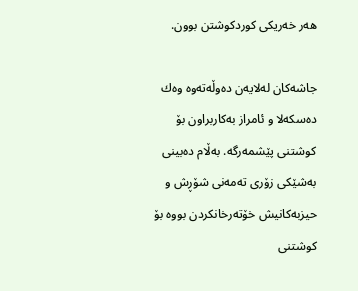هه‌ر خه‌ریكى كوردكوشتن بوون.

جاشه‌كان له‌لایه‌ن ده‌وڵه‌ته‌وه‌ وه‌ك ده‌سكه‌لا و ئامراز به‌كاربراون بۆ كوشتنى پێشمه‌رگه‌. به‌ڵام ده‌بینى به‌شێكى زۆرى ته‌مه‌نى شۆڕش و حیزبه‌كانیش خۆته‌رخانكردن بووه‌ بۆ كوشتنى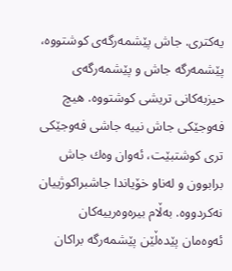یه‌كترى. جاش پێشمه‌رگه‌ى كوشتووه‌، پێشمه‌رگه‌ جاش و پێشمه‌رگه‌ى حیزبه‌كانى تریشى كوشتووه‌. هیچ فه‌وجێكى جاش نییه‌ جاشى فه‌وجێكى ترى كوشتبێت، ئه‌وان وه‌ك جاش برابوون و له‌ناو خۆیاندا جاشبراكوژییان نه‌كردووه‌. به‌ڵام بیره‌وه‌رییه‌كان ئه‌وه‌مان پێده‌ڵێن پێشمه‌رگه‌ براكان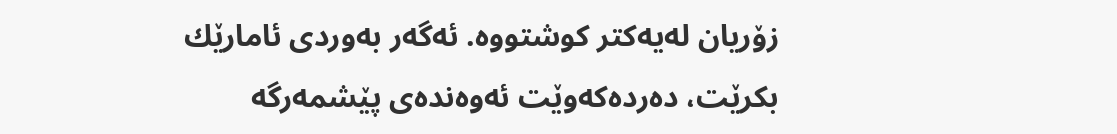زۆریان له‌یه‌كتر كوشتووه‌. ئه‌گه‌ر به‌وردى ئامارێك بكرێت، ده‌رده‌كه‌وێت ئه‌وه‌نده‌ى پێشمه‌رگه‌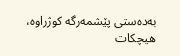به‌ده‌ستى پێشمه‌رگه‌ كوژراوه‌، هیچكات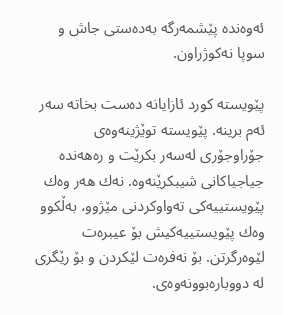ئه‌وه‌نده‌ پێشمه‌رگه‌ به‌ده‌ستى جاش و سوپا نه‌كوژراون.

پێویسته‌ كورد ئازایانه‌ ده‌ست بخاته‌ سه‌ر ئه‌م برینه‌. پێویسته‌ توێژینه‌وه‌ى جۆراوجۆرى له‌سه‌ر بكرێت و ره‌هه‌نده‌ جیاجیاكانى شیبكرێنه‌وه‌. نه‌ك هه‌ر وه‌ك پێویستییه‌كى ته‌واوكردنى مێژوو، به‌ڵكوو وه‌ك پێویستییه‌كیش بۆ عیبره‌ت لێوه‌رگرتن. بۆ نه‌فره‌ت لێكردن و بۆ رێگرى له‌ دووباره‌بوونه‌وه‌ى.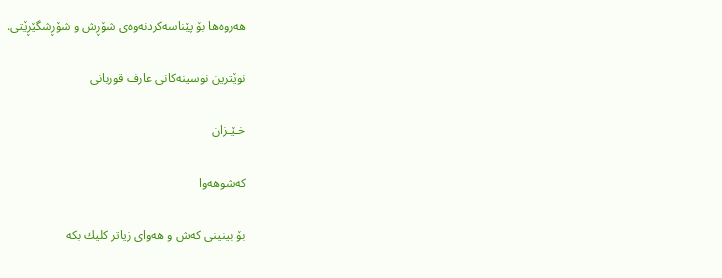هه‌روه‌ها بۆ پێناسه‌كردنه‌وه‌ى شۆڕش و شۆڕشگێڕێتى.

نوێترین نوسینەکانی عارف قوربانى

خـێـزان

کەشوهەوا

بۆ بینینی كه‌ش و هه‌وای زیاتر كلیك بكه‌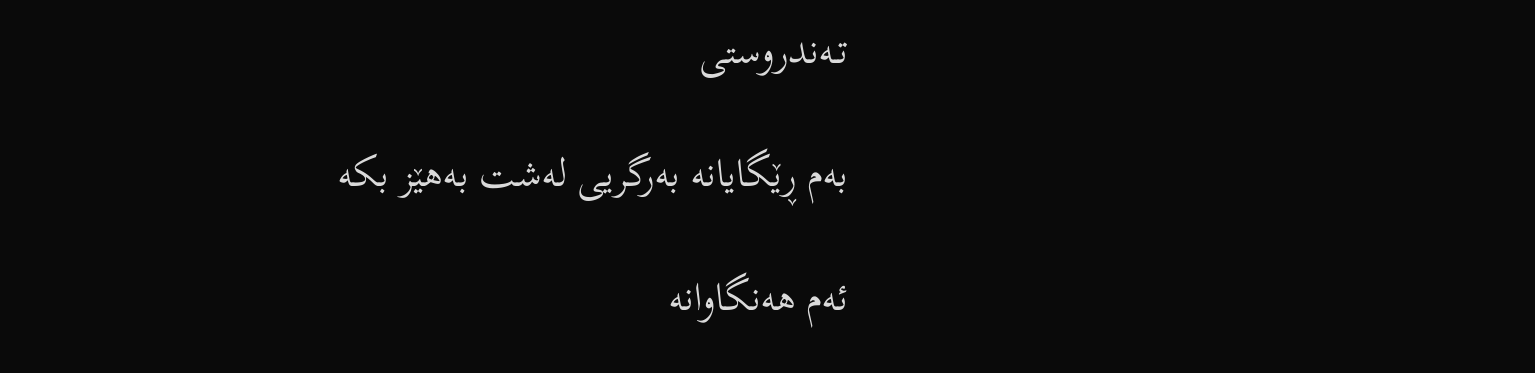تـه‌ندروستی

به‌م ڕێگایانه‌ به‌رگریی‌ له‌شت به‌هێز بكه‌

ئه‌م هه‌نگاوانه‌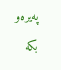په‌یره‌و بكه‌